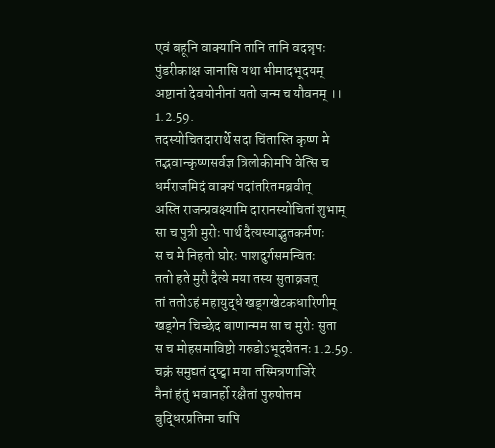एवं बहूनि वाक्यानि तानि तानि वदन्नृपः
पुंडरीकाक्ष जानासि यथा भीमादभूदयम्
अष्टानां देवयोनीनां यतो जन्म च यौवनम् ।। 1.2.59.
तदस्योचितदारार्थे सदा चिंतास्ति कृष्ण मे
तद्भवान्कृष्णसर्वज्ञ त्रिलोकीमपि वेत्सि च
धर्मराजमिदं वाक्यं पदांतरितमब्रवीत्
अस्ति राजन्प्रवक्ष्यामि दारानस्योचितां शुभाम्
सा च पुत्री मुरोः पार्थ दैत्यस्याद्भुतकर्मणः
स च मे निहतो घोरः पाशदुर्गसमन्वितः
ततो हते मुरौ दैत्ये मया तस्य सुताव्रजत्
तां ततोऽहं महायुद्धे खड्गखेटकधारिणीम्
खड्गेन चिच्छेद बाणान्मम सा च मुरोः सुता
स च मोहसमाविष्टो गरुडोऽभूदचेतनः 1.2.59.
चक्रं समुद्यतं दृष्ट्वा मया तस्मिन्रणाजिरे
नैनां हंतुं भवानर्हो रक्षैतां पुरुषोत्तम
बुद्धिरप्रतिमा चापि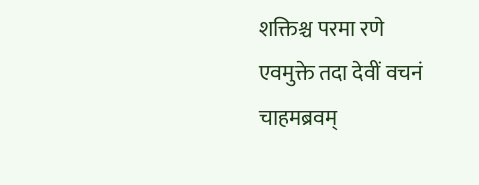शक्तिश्च परमा रणे
एवमुक्ते तदा देवीं वचनं चाहमब्रवम्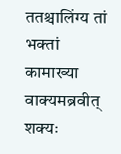ततश्चालिंग्य तां भक्तां कामाख्या वाक्यमब्रवीत्
शक्यः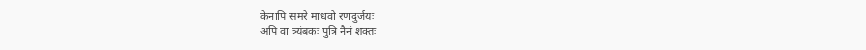केनापि समरे माधवो रणदुर्जयः
अपि वा त्र्यंबकः पुत्रि नैनं शक्तः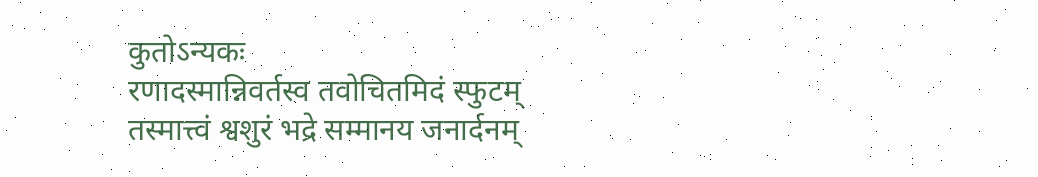कुतोऽन्यकः
रणादस्मान्निवर्तस्व तवोचितमिदं स्फुटम्
तस्मात्त्वं श्वशुरं भद्रे सम्मानय जनार्दनम्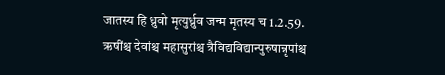जातस्य हि ध्रुवो मृत्युर्ध्रुव जन्म मृतस्य च 1.2.59.
ऋषींश्च देवांश्च महासुरांश्च त्रैविद्यविद्यान्पुरुषान्नृपांश्च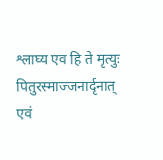श्लाघ्य एव हि ते मृत्युः पितुरस्माज्जनार्दृनात्
एवं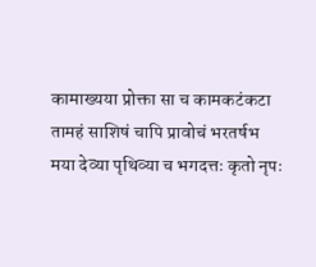कामाख्यया प्रोक्ता सा च कामकटंकटा
तामहं साशिषं चापि प्रावोचं भरतर्षभ
मया देव्या पृथिव्या च भगदत्तः कृतो नृपः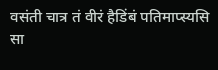वसंती चात्र तं वीरं हैडिंबं पतिमाप्स्यसि
सा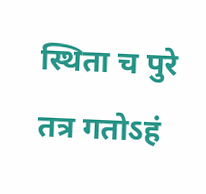स्थिता च पुरे तत्र गतोऽहं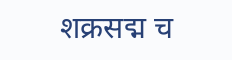शक्रसद्म च